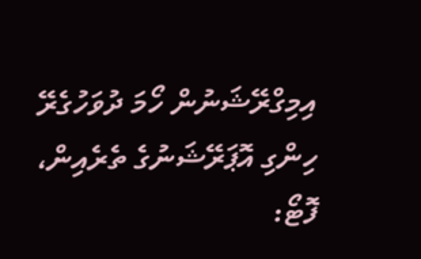އިމިގްރޭޝަނުން ހޯމަ ދުވަހުގެރޭ ހިންގި އޮޕަރޭޝަނުގެ ތެރެއިން، ފޮޓޯ: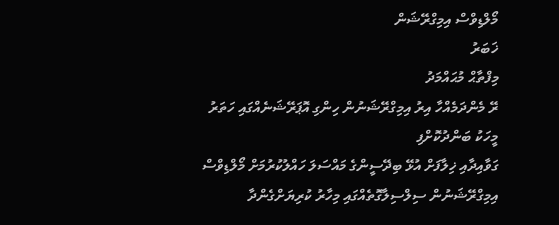މޯލްޑިވްސް އިމިގްރޭޝަން
ޚަބަރު
މިފްތާޙް މުޙައްމަދު
ރޭ މެންދަމެއްހާ އިރު އިމިގްރޭޝަނުން ހިންގި އޮޕަރޭޝަނެއްގައި ހަތަރު މީހަކު ބަންދުކޮށްފި
ގަވާއިދާއި ޚިލާފަށް އުޅޭ ބިދޭސީންގެ މައްސަލަ ހައްލުކުރުމަށް މޯލްޑިވްސް އިމިގްރޭޝަނުން ސިލްސިލާގޮތެއްގައި މިހާރު ކުރިޔަށްގެންދާ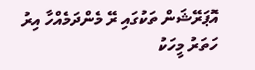އޮޕަރޭޝަން ތަކުގައި ރޭ މެންދަމެއްހާ އިރު ހަތަރު މީހަކު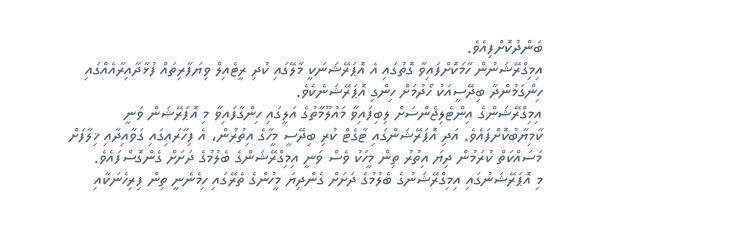ބަންދުކޮށްފިއެވެ.
އިމިގްރޭޝަނުން ހާމަކޮށްފައިވާ ގޮތުގައި އެ އޮޕަރޭޝަނަކީ މާލޭގައި ކުދި ރީޓެއިލް ވިޔަފާރިތައް ފުޅާދާއިރާއެއްގައި ހިންގަމުންދާ ބިދޭސީއަކު ހޯދުމަށް ހިންގި އޮޕަރޭޝަނެކެވެ.
އިމިގްރޭޝަންގެ އިންޓެލިޖެންސަށް ލިބިފައިވާ މައުލޫމާތުގެ އަލީގައި ހިންގާފައިވާ މި އޮޕަރޭޝަން ވަނީ ކާމިޔާބުކޮށްފައެވެ. އަދި އޮޕަރޭޝަންގައި ޓާގެޓް ކުރި ބިދޭސީ މީހާގެ އިތުރުން، އެ ފިހާރައިގައި ގަވާއިދާއި ޚިލާފަށް މަސައްކަތް ކުރަމުން ދިޔަ އިތުރު ތިން މީހަކު ވެސް ވަނީ އިމިގްރޭޝަންގެ ބެލުމުގެ ދަށަށް ގެންގޮސްފައެވެ.
މި އޮޕަރޭޝަނުގައި އިމިގްރޭޝަނުގެ ބެލުމުގެ ދަށަށް ގެންދިޔަ މީހުންގެ ތެރޭގައި ހިމެނެނީ ތިން ފިރިހެނަކާއި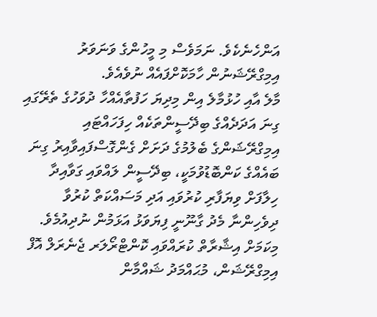އަންހެނެކެވެ. ނަމަވެސް މި މީހުންގެ ވަނަވަރު އިމިގްރޭޝަނުން ހާމަކޮށްފައެއް ނުވެއެވެ.
މާލެ އާއި ހުޅުމާލެ އިން މިދިޔަ ހަފުތާއެއްހާ ދުވަހުގެ ތެރޭގައި ގިނަ އަދަދެއްގެ ބިދޭސީންތަކެއް ހިފަހައްޓައި އިމިގްރޭޝަންގެ ބެލުމުގެ ދަށަށް ގެންގޮސްފައިވާއިރު ގިނަ ބައެއްގެ ކަންބޮޑުވުމަކީ، ބިދޭސީން ލައްވައި ގަވާއިދާ ހިލާފަށް ވިޔަފާރި ކުރުވައި އަދި މަސައްކަތް ކުރުވާ ދިވެހިންނާ މެދު ގާނޫނީ ފިޔަވަޅު އަޅަމުން ނުދިއުމެވެ.
މިކަމަށް އިޝާރާތް ކުރައްވައި ކޮންޓްރޯލަރ ޖެނެރަލް އޮފް އިމިގްރޭޝަން، މުޙައްމަދު ޝައްމާން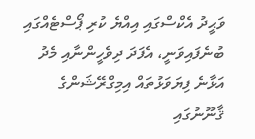ވަޙީދު އެކްސްގައި އިއްޔެ ކުރި ޕޯސްޓެއްގައި ބުނެފައިވަނީ، އެފަދަ ދިވެހީންނާއި މެދު އަޅާނެ ފިޔަވަޅުތައް އިމިގްރޭޝަންގެ ޤާނޫނުގައި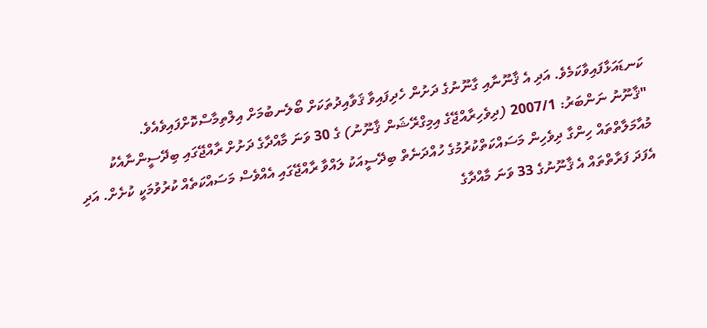ކަނޑައަޅާފައިވާކަމެވެ. އަދި އެ ޤާނޫނާއި ގާނޫނުގެ ދަށުން ހެދިފައިވާ ޤަވާއިދުތަކަށް ބޯލެނބުމަށް އިލްތިމާސްކޮށްފައިވެއެވެ.
"ޤާނޫނު ނަންބަރު: 2007/1 (ދިވެހިރާއްޖޭގެ އިމިގްރޭޝަން ޤާނޫނު) ގެ 30 ވަނަ މާއްދާގެ ދަށުށް ރާއްޖޭގައި ބިދޭސީންނާއެކު މުއާމަލާތްތައް ހިންގާ ދިވެހިން މަސައްކަތްކުރުމުގެ ހުއްދަނެތް ބިދޭސީއަކު ލައްވާ ރާއްޖޭގައި އެއްވެސް މަސައްކަތެއް ކުރުވުމަކީ ކުށެށް. އަދި އެފަދަ ފަރާތްތައް އެ ޤާނޫނުގެ 33 ވަނަ މާއްދާގެ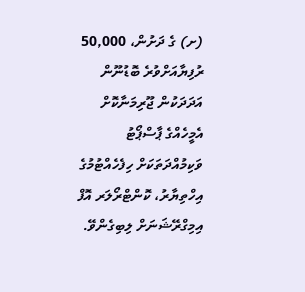(ށ) ގެ ދަށުން، 50,000 ރުފިޔާއަށްވުރެ ބޮޑުނޫން އަދަދަކުން ޖޫރިމަނާކޮށް އެމީހެއްގެ ޕާސްޕޯޓު ވަކިމުއްދަތަކަށް ހިފެހެއްޓުމުގެ އިހްތިޔާރު، ކޮންޓްރޯލަރ އޮފް އިމިގްރޭޝަނަށް ލިބިގެންވޭ.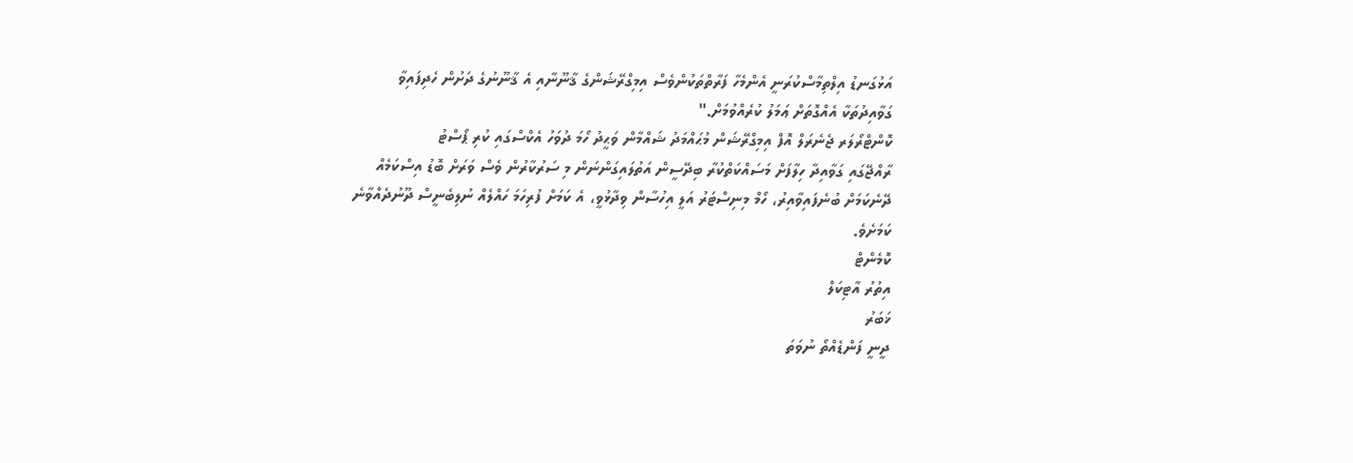އަޅުގަނޑު އިލްތިމާސްކުރަނީ އެންމެހާ ފަރާތްތަކުންވެސް އިމިގްރޭޝަންގެ ޤާނޫނާއި އެ ޤާނޫނުގެ ދަށުން ހެދިފައިވާ ގަވާއިދުތަކާ އެއްގޮތަށް ޢަމަލު ކުރެއްވުމަށް."
ކޮންޓްރޯލަރ ޖެނެރަލް އޮފް އިމިގްރޭޝަން މުޙައްމަދު ޝައްމާން ވަޙީދު ހޯމަ ދުވަހު އެކްސްގައި ކުރި ޕޯސްޓު
ރާއްޖޭގައި ގަވާއިދާ ހިލާފަށް މަސައްކަތްކުރާ ބިދޭސީން އަތުލައިގަންނަން މި ސަރުކާރުން ވެސް ވަރަށް ބޮޑު އިސްކަމެއް ދޭނެކަމަށް ބުނެފައިވާއިރު، ހޯމް މިނިސްޓަރު އަލީ އިހުސާން ވިދާޅުވީ، އެ ކަމަށް ފުރިހަމަ ހައްލެއް ނުލިބެނީސް ދޫނުދެއްވާނެ ކަމަށެވެ.
ކޮމެންޓް
އިތުރު އާޓިކަލް
ޚަބަރު
ދީނީ ފަންޑެއްތޯ ނުވަތަ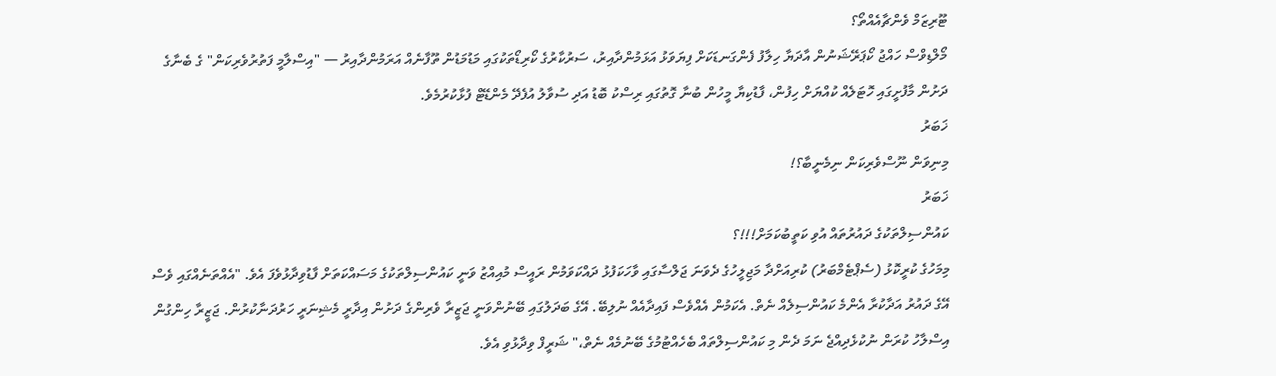ޓޫރިޒަމް ވެންޗާއެއްތޯ؟
މޯލްޑިވްސް ހައްޖު ކޯޕަރޭޝަނުން އާދަޔާ ހިލާފު ފެންގަނޑަކަށް ފިޔަވަޅު އަޅަމުންދާއިރު، ސަރުކާރުގެ ކޯރިޑޯތަކުގައި މަޑުމަޑުން ތޫފާނެއް އަރަމުންދާއިރު — "އިސްލާމީ ފަތުރުވެރިކަން" ގެ ބެނާގެ ދަށުން މާފުށީގައި ހޮޓަލެއް ކުއްޔަށް ހިފުން، ފާޑުކިޔާ މީހުން ބުނާ ގޮތުގައި ރިސްކު ބޮޑު އަދި ސުވާލު އުފެދޭ މެންޑޭޓް ފުޅާކުރުމެވެ.
ޚަބަރު
މިނިވަން ނޫސްވެރިކަން ނިމެނީބާ؟!
ޚަބަރު
ކައުންސިލްތަކުގެ ދައުރުތައް އުވި ކަތީބުކަމަށް!!!؟
މިމަހުގެ ކުރީކޮޅު (ސެޕްޓެމްބަރު) ކުރިއަށްދާ މަޖިލީހުގެ ދެވަނަ ޖަލްސާގައި ވާހަކަފުޅު ދައްކަވަމުން ރައީސް މުއިއްޒު ވަނީ ކައުންސިލްތަކުގެ މަސައްކަތަށް ފާޑުވިދާޅުވެފަ އެވެ. "އެއްތަނެއްގައި ވެސް އޭގެ ދައުރު އަދާކުރާ އެންމެ ކައުންސިލެއް ނެތް. އެކަމުން އެއްވެސް ފައިދާއެއް ނުލިބޭ. އޭގެ ބަދަލުގައި ބޭނުންވަނީ ޖަޒީރާ ވެރިންގެ ދަށުން އިދާރީ މެޝިނަރީ ހަރުދަނާކުރުން. ޖަޒީރާ ހިންގުން އިސްލާހު ކުރަން ނުކުޅެދިއްޖެ ނަމަ ދެން މި ކައުންސިލްތައް ބެހެއްޓުމުގެ ބޭނުމެއް ނެތް،" ޝަރީފް ވިދާޅުވި އެވެ.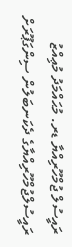ރައީސުލް ޖުމްހޫރިއްޔާ ޑރ. މުޙައްމަދު މުޢިއްޒު
ރައީސުލްޖުމްހޫރިއްޔާގެ ދެކަނބަލުން ސިންގަޕޫރަށް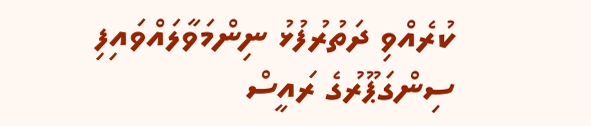ކުރެއްވި ދަތުރުފުޅު ނިންމަވާލައްވައިފި
ސިންގަޕޫރުގެ ރައީސް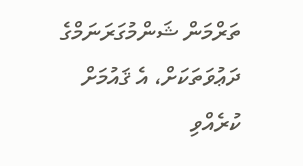ތަރްމަން ޝަންމުގަރަނަމްގެ ދަޢުވަތަކަށް، އެ ޤައުމަށް ކުރެއްވި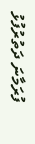ފުރަމާނަ ދަތުރުފުޅު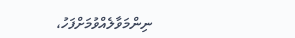ނިންމަވާލެއްވުމަށްފަހު،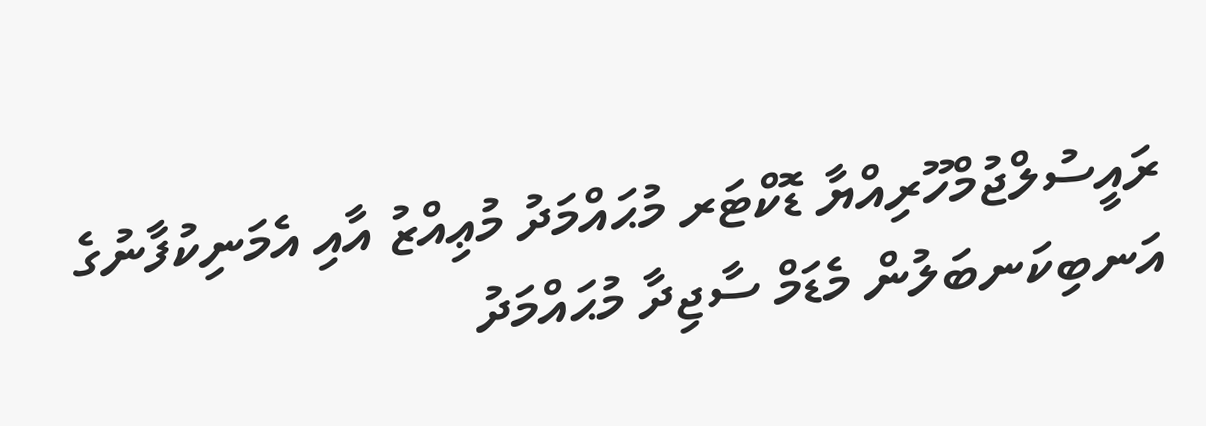ރައީސުލްޖުމްހޫރިއްޔާ ޑޮކްޓަރ މުޙައްމަދު މުޢިއްޒު އާއި އެމަނިކުފާނުގެ އަނބިކަނބަލުން މެޑަމް ސާޖިދާ މުޙައްމަދު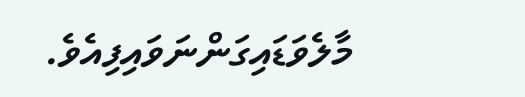މާލެވަޑައިގަންނަވައިފިއެވެ.